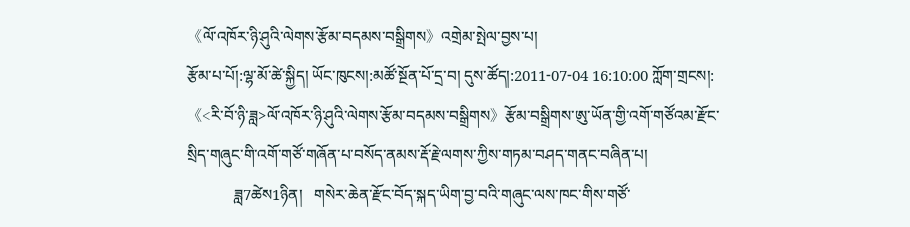《ལོ་འཁོར་ཉི་ཤུའི་ལེགས་རྩོམ་བདམས་བསྒྲིགས》འགྲེམ་སྤེལ་བྱས་པ།
རྩོམ་པ་པོ།:ལྷ་མོ་ཚེ་སྐྱིད། ཡོང་ཁུངས།:མཚོ་སྔོན་པོ་དྲ་བ། དུས་ཚོད།:2011-07-04 16:10:00 ཀློག་གྲངས།:
《<རི་བོ་ཉི་ཟླ>ལོ་འཁོར་ཉི་ཤུའི་ལེགས་རྩོམ་བདམས་བསྒྲིགས》རྩོམ་བསྒྲིགས་ཨུ་ཡོན་གྱི་འགོ་གཙོའམ་རྫོང་
སྲིད་གཞུང་གི་འགོ་གཙོ་གཞོན་པ་བསོད་ནམས་རྡོ་རྗེ་ལགས་ཀྱིས་གཏམ་བཤད་གནང་བཞིན་པ།
            ཟླ7ཚེས1ཉིན།   གསེར་ཆེན་རྫོང་བོད་སྐད་ཡིག་བྱ་བའི་གཞུང་ལས་ཁང་གིས་གཙོ་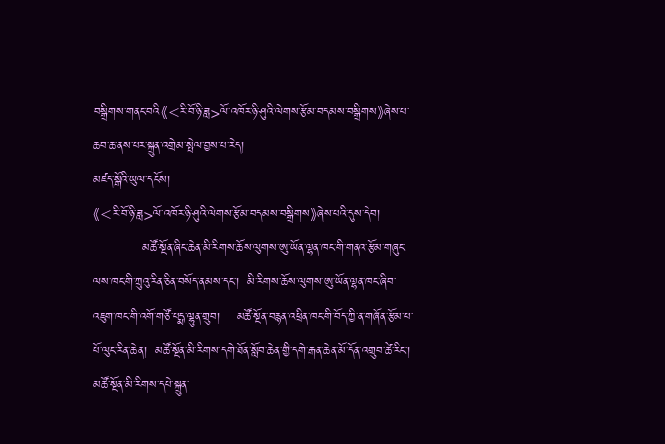བསྒྲིགས་གནང་བའི《<རི་བོ་ཉི་ཟླ>ལོ་འཁོར་ཉི་ཤུའི་ལེགས་རྩོམ་བདམས་བསྒྲིགས》ཞེས་པ་ཆབ་ཆ་ནས་པར་སྐྲུན་འགྲེམ་སྤེལ་བྱས་པ་རེད།
མཛད་སྒོའི་ཡུལ་དངོས།
《<རི་བོ་ཉི་ཟླ>ལོ་འཁོར་ཉི་ཤུའི་ལེགས་རྩོམ་བདམས་བསྒྲིགས》ཞེས་པའི་དུས་དེབ།
            མཚོ་སྔོན་ཞིང་ཆེན་མི་རིགས་ཆོས་ལུགས་ཨུ་ཡོན་ལྷན་ཁང་གི་གནའ་རྩོམ་གཞུང་ལས་ཁང་གི་ཀྲུའུ་རིན་ཅིན་བསོད་ནམས་དང་།  མི་རིགས་ཆོས་ལུགས་ཨུ་ཡོན་ལྷན་ཁང་ཞིབ་འཇུག་ཁང་གི་འགོ་གཙོ་པདྨ་ལྷུན་གྲུབ།    མཚོ་སྔོན་བརྙན་འཕྲིན་ཁང་གི་བོད་ཀྱི་ན་གཞོན་རྩོམ་པ་པོ་ལུང་རིན་ཆེན།  མཚོ་སྔོན་མི་རིགས་དགེ་ཐོན་སློབ་ཆེན་གྱི་དགེ་རྒན་ཆེན་མོ་དོན་འགྲུབ་ཚེ་རིང་།   མཚོ་སྔོན་མི་རིགས་དཔེ་སྐྲུན་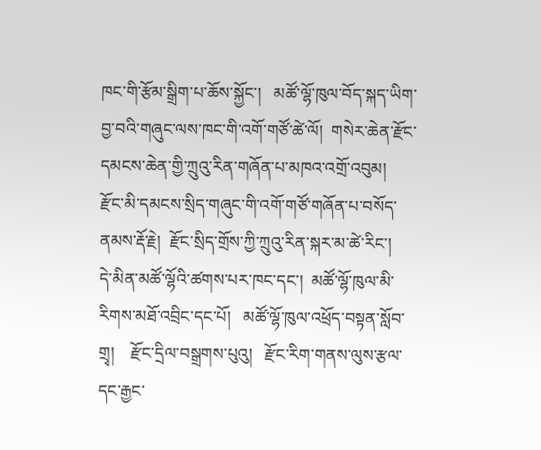ཁང་གི་རྩོམ་སྒྲིག་པ་ཆོས་སྐྱོང་།   མཚོ་ལྷོ་ཁུལ་བོད་སྐད་ཡིག་བྱ་བའི་གཞུང་ལས་ཁང་གི་འགོ་གཙོ་ཚེ་ལོ།  གསེར་ཆེན་རྫོང་དམངས་ཆེན་གྱི་ཀྲུའུ་རིན་གཞོན་པ་མཁའ་འགྲོ་འབུམ།   རྫོང་མི་དམངས་སྲིད་གཞུང་གི་འགོ་གཙོ་གཞོན་པ་བསོད་ནམས་རྡོ་རྗེ།  རྫོང་སྲིད་གྲོས་ཀྱི་ཀྲུའུ་རིན་སྐར་མ་ཚེ་རིང་།   དེ་མིན་མཚོ་ལྷོའི་ཚགས་པར་ཁང་དང་།  མཚོ་ལྷོ་ཁུལ་མི་རིགས་མཐོ་འབྲིང་དང་པོ།   མཚོ་ལྷོ་ཁུལ་འཕྲོད་བསྟན་སློབ་གྲྭ།    རྫོང་དྲིལ་བསྒྲགས་པུའུ།   རྫོང་རིག་གནས་ལུས་རྩལ་དང་རྒྱང་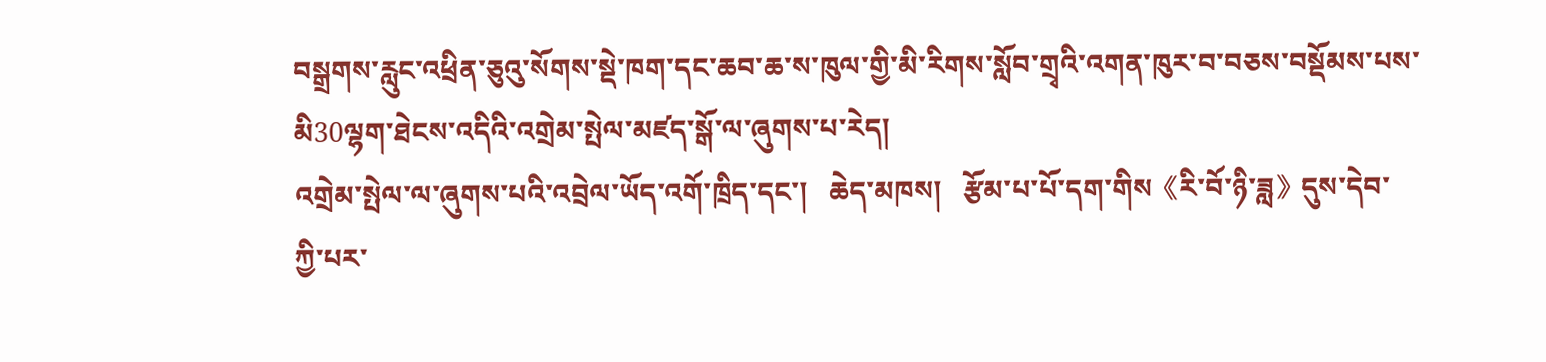བསྒྲགས་རླུང་འཕྲིན་ཅུའུ་སོགས་སྡེ་ཁག་དང་ཆབ་ཆ་ས་ཁུལ་གྱི་མི་རིགས་སློབ་གྲྭའི་འགན་ཁུར་བ་བཅས་བསྡོམས་པས་མི30ལྷག་ཐེངས་འདིའི་འགྲེམ་སྤེལ་མཛད་སྒོ་ལ་ཞུགས་པ་རེད།
འགྲེམ་སྤེལ་ལ་ཞུགས་པའི་འབྲེལ་ཡོད་འགོ་ཁྲིད་དང་།   ཆེད་མཁས།   རྩོམ་པ་པོ་དག་གིས《རི་བོ་ཉི་ཟླ》དུས་དེབ་
ཀྱི་པར་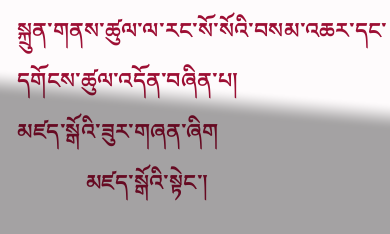སྐྲུན་གནས་ཚུལ་ལ་རང་སོ་སོའི་བསམ་འཆར་དང་དགོངས་ཚུལ་འདོན་བཞིན་པ།
མཛད་སྒོའི་ཟུར་གཞན་ཞིག
            མཛད་སྒོའི་སྟེང་།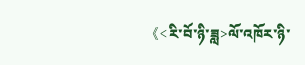《<རི་བོ་ཉི་ཟླ>ལོ་འཁོར་ཉི་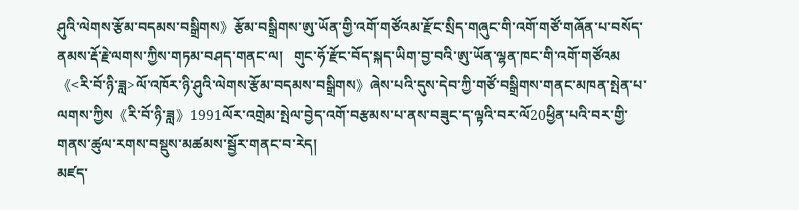ཤུའི་ལེགས་རྩོམ་བདམས་བསྒྲིགས》རྩོམ་བསྒྲིགས་ཨུ་ཡོན་གྱི་འགོ་གཙོའམ་རྫོང་སྲིད་གཞུང་གི་འགོ་གཙོ་གཞོན་པ་བསོད་ནམས་རྡོ་རྗེ་ལགས་ཀྱིས་གཏམ་བཤད་གནང་ལ།   གུང་ཧོ་རྫོང་བོད་སྐད་ཡིག་བྱ་བའི་ཨུ་ཡོན་ལྷན་ཁང་གི་འགོ་གཙོའམ《<རི་བོ་ཉི་ཟླ>ལོ་འཁོར་ཉི་ཤུའི་ལེགས་རྩོམ་བདམས་བསྒྲིགས》ཞེས་པའི་དུས་དེབ་ཀྱི་གཙོ་བསྒྲིགས་གནང་མཁན་སྤེན་པ་ལགས་ཀྱིས《རི་བོ་ཉི་ཟླ》1991ལོར་འགྲེམ་སྤེལ་བྱེད་འགོ་བརྩམས་པ་ནས་བཟུང་ད་ལྟའི་བར་ལོ20ཕྱིན་པའི་བར་གྱི་གནས་ཚུལ་རགས་བསྡུས་མཚམས་སྦྱོར་གནང་བ་རེད།
མཛད་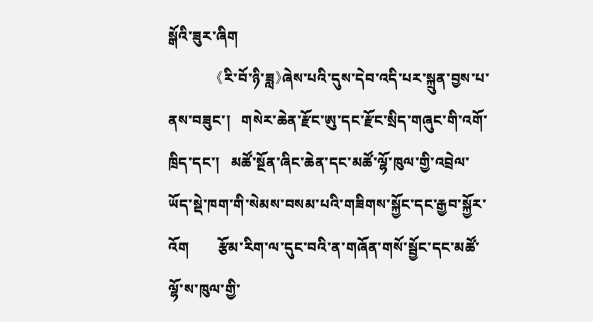སྒོའི་ཟུར་ཞིག
            《རི་བོ་ཉི་ཟླ》ཞེས་པའི་དུས་དེབ་འདི་པར་སྐྲུན་བྱས་པ་ནས་བཟུང་།   གསེར་ཆེན་རྫོང་ཨུ་དང་རྫོང་སྲིད་གཞུང་གི་འགོ་ཁྲིད་དང་།   མཚོ་སྔོན་ཞིང་ཆེན་དང་མཚོ་ལྷོ་ཁུལ་གྱི་འབྲེལ་ཡོད་སྡེ་ཁག་གི་སེམས་བསམ་པའི་གཟིགས་སྐྱོང་དང་རྒྱབ་སྐྱོར་འོག        རྩོམ་རིག་ལ་དུང་བའི་ན་གཞོན་གསོ་སྦྱོང་དང་མཚོ་ལྷོ་ས་ཁུལ་གྱི་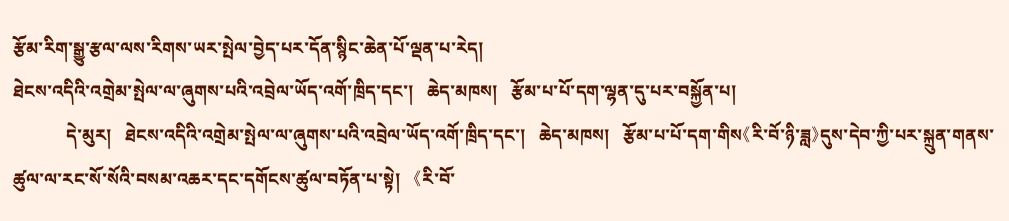རྩོམ་རིག་སྒྱུ་རྩལ་ལས་རིགས་ཡར་སྤེལ་བྱེད་པར་དོན་སྙིང་ཆེན་པོ་ལྡན་པ་རེད།
ཐེངས་འདིའི་འགྲེམ་སྤེལ་ལ་ཞུགས་པའི་འབྲེལ་ཡོད་འགོ་ཁྲིད་དང་།   ཆེད་མཁས།   རྩོམ་པ་པོ་དག་ལྷན་དུ་པར་བསྐྱོན་པ།
            དེ་མུར།   ཐེངས་འདིའི་འགྲེམ་སྤེལ་ལ་ཞུགས་པའི་འབྲེལ་ཡོད་འགོ་ཁྲིད་དང་།   ཆེད་མཁས།   རྩོམ་པ་པོ་དག་གིས《རི་བོ་ཉི་ཟླ》དུས་དེབ་ཀྱི་པར་སྐྲུན་གནས་ཚུལ་ལ་རང་སོ་སོའི་བསམ་འཆར་དང་དགོངས་ཚུལ་བཏོན་པ་སྟེ།   《རི་བོ་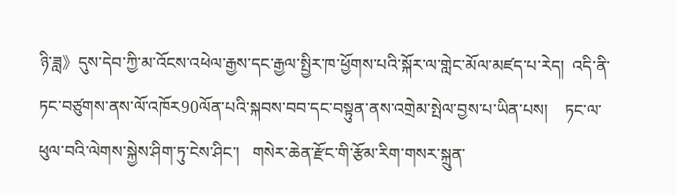ཉི་ཟླ》དུས་དེབ་ཀྱི་མ་འོངས་འཕེལ་རྒྱས་དང་རྒྱལ་སྤྱིར་ཁ་ཕྱོགས་པའི་སྐོར་ལ་གླེང་མོལ་མཛད་པ་རེད།  འདི་ནི་ཏང་བཙུགས་ནས་ལོ་འཁོར90ལོན་པའི་སྐབས་བབ་དང་བསྟུན་ནས་འགྲེམ་སྤེལ་བྱས་པ་ཡིན་པས།    ཏང་ལ་ཕུལ་བའི་ལེགས་སྐྱེས་ཤིག་ཏུ་ངེས་ཤིང་།   གསེར་ཆེན་རྫོང་གི་རྩོམ་རིག་གསར་སྐྲུན་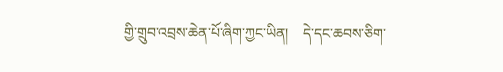གྱི་གྲུབ་འབྲས་ཆེན་པོ་ཞིག་ཀྱང་ཡིན།    དེ་དང་ཆབས་ཅིག་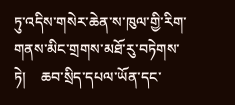ཏུ་འདིས་གསེར་ཆེན་ས་ཁུལ་གྱི་རིག་གནས་མིང་གྲགས་མཐོ་རུ་བཏེགས་ཏེ།    ཆབ་སྲིད་དཔལ་ཡོན་དང་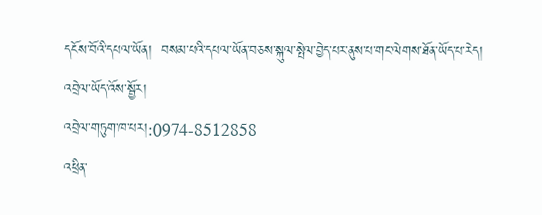དངོས་བོའི་དཔལ་ཡོན།  བསམ་པའི་དཔལ་ཡོན་བཅས་སྐུལ་སྤེལ་བྱེད་པར་ནུས་པ་གང་ལེགས་ཐོན་ཡོད་པ་རེད།
འབྲེལ་ཡོད་འོས་སྦྱོར།
འབྲེལ་གཏུག་ཁ་པར།:0974-8512858
འཕྲིན་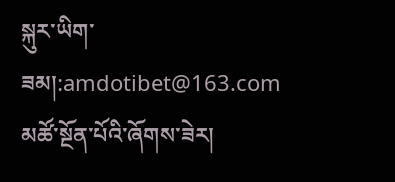སྐུར་ཡིག་ཟམ།:amdotibet@163.com
མཚོ་སྔོན་པོའི་ཞོགས་ཟེར།